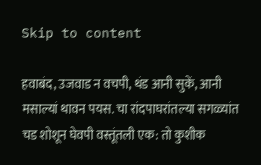Skip to content

हवाबंद, उजवाड न वचपी, थंड आनी सुकें, आनी मसाल्यां थावन पयस. चा रांदपाघरांतल्या सगळ्यांत चड शोशून घेवपी वस्तूंतली एक: तो कुशीक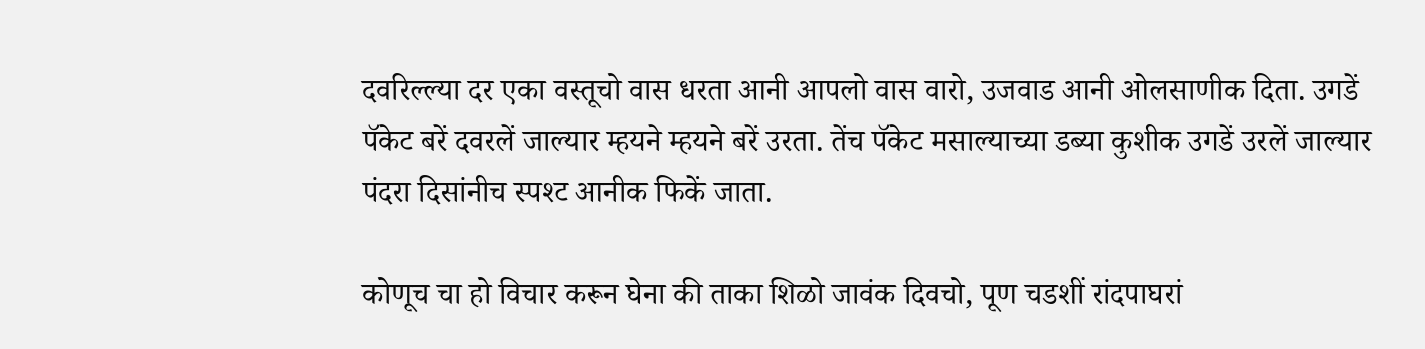दवरिल्ल्या दर एका वस्तूचो वास धरता आनी आपलो वास वारो, उजवाड आनी ओलसाणीक दिता. उगडें पॅकेट बरें दवरलें जाल्यार म्हयने म्हयने बरें उरता. तेंच पॅकेट मसाल्याच्या डब्या कुशीक उगडें उरलें जाल्यार पंदरा दिसांनीच स्पश्ट आनीक फिकें जाता.

कोणूच चा हो विचार करून घेना की ताका शिळो जावंक दिवचो, पूण चडशीं रांदपाघरां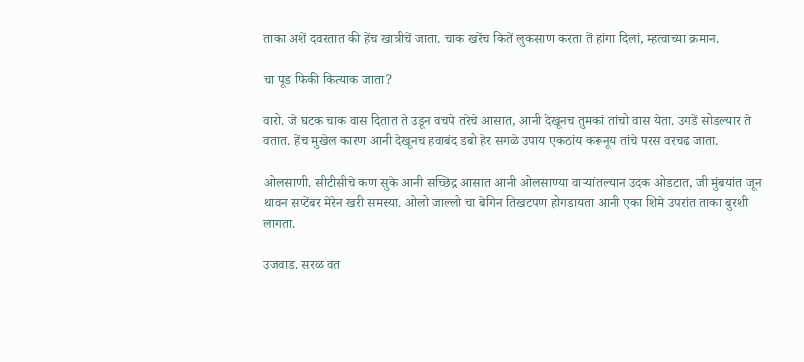ताका अशें दवरतात की हेंच खात्रीचें जाता. चाक खरेंच कितें लुकसाण करता तें हांगा दिलां, म्हत्वाच्या क्रमान.

चा पूड फिकी कित्याक जाता?

वारो. जे घटक चाक वास दितात ते उडून वचपे तरेचे आसात, आनी देखूनच तुमकां तांचो वास येता. उगडें सोडल्यार ते वतात. हेंच मुखेल कारण आनी देखूनच हवाबंद डबो हेर सगळे उपाय एकठांय करूनूय तांचे परस वरचढ जाता.

ओलसाणी. सीटीसीचे कण सुके आनी सच्छिद्र आसात आनी ओलसाण्या वाऱ्यांतल्यान उदक ओडटात, जी मुंबयांत जून थावन सप्टेंबर मेरेन खरी समस्या. ओलो जाल्लो चा बेगिन तिखटपण होगडायता आनी एका शिमे उपरांत ताका बुरशी लागता.

उजवाड. सरळ वत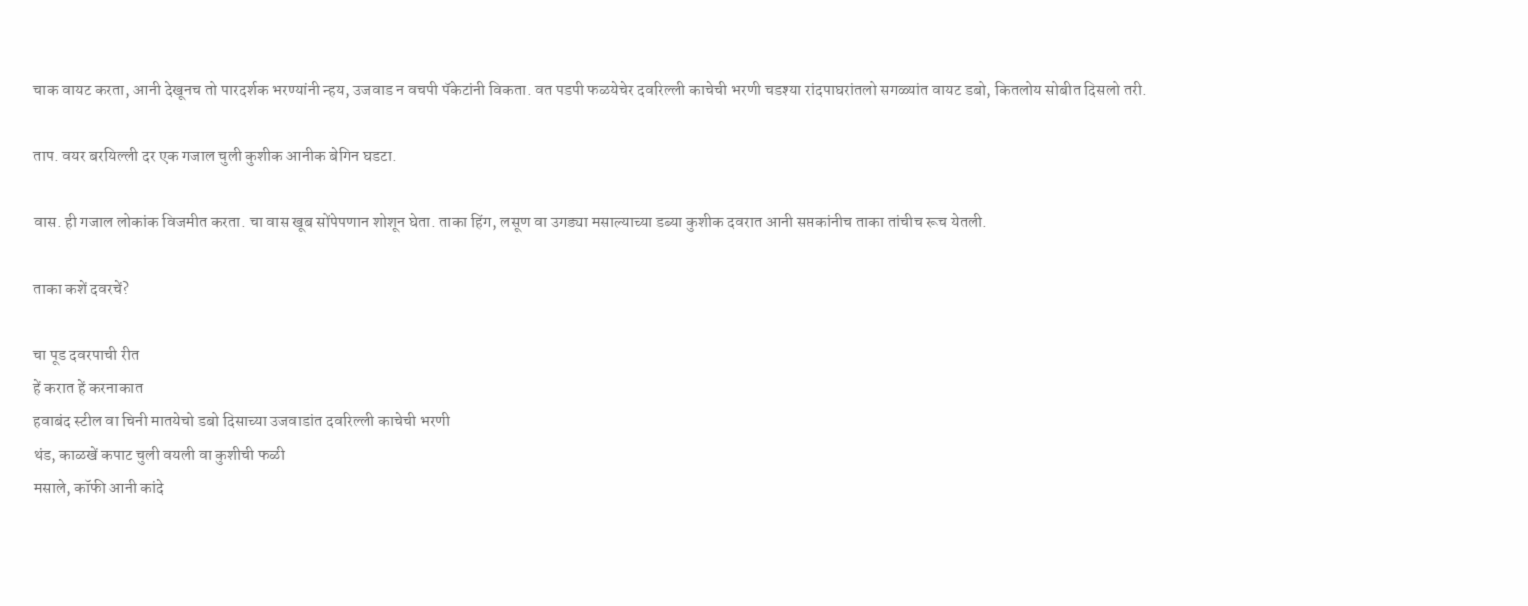चाक वायट करता, आनी देखूनच तो पारदर्शक भरण्यांनी न्हय, उजवाड न वचपी पॅकेटांनी विकता. वत पडपी फळयेचेर दवरिल्ली काचेची भरणी चडश्या रांदपाघरांतलो सगळ्यांत वायट डबो, कितलोय सोबीत दिसलो तरी.

ताप. वयर बरयिल्ली दर एक गजाल चुली कुशीक आनीक बेगिन घडटा.

वास. ही गजाल लोकांक विजमीत करता. चा वास खूब सोंपेपणान शोशून घेता. ताका हिंग, लसूण वा उगड्या मसाल्याच्या डब्या कुशीक दवरात आनी सप्तकांनीच ताका तांचीच रूच येतली.

ताका कशें दवरचें?

चा पूड दवरपाची रीत
हें करात हें करनाकात
हवाबंद स्टील वा चिनी मातयेचो डबो दिसाच्या उजवाडांत दवरिल्ली काचेची भरणी
थंड, काळखें कपाट चुली वयली वा कुशीची फळी
मसाले, कॉफी आनी कांदे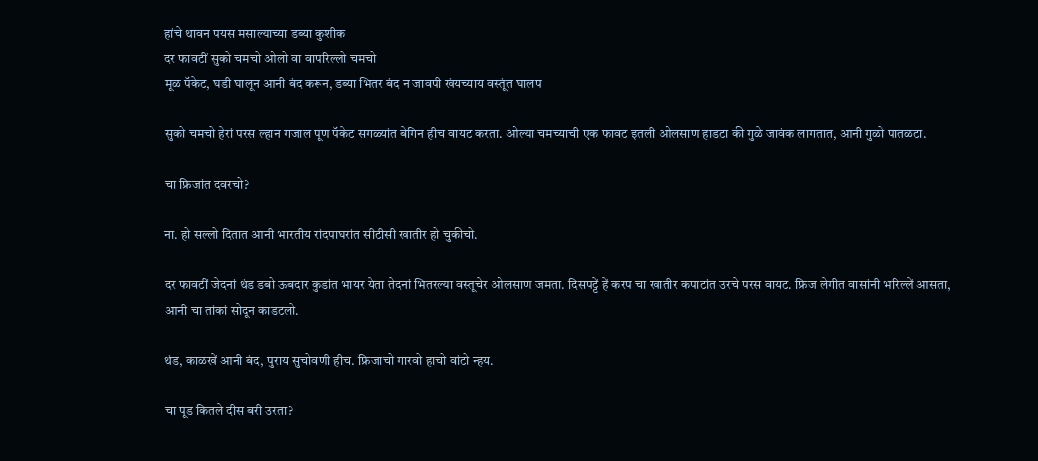हांचे थावन पयस मसाल्याच्या डब्या कुशीक
दर फावटीं सुको चमचो ओलो वा वापरिल्लो चमचो
मूळ पॅकेट, घडी घालून आनी बंद करून, डब्या भितर बंद न जावपी खंयच्याय वस्तूंत घालप

सुको चमचो हेरां परस ल्हान गजाल पूण पॅकेट सगळ्यांत बेगिन हीच वायट करता. ओल्या चमच्याची एक फावट इतली ओलसाण हाडटा की गुळे जावंक लागतात, आनी गुळो पातळटा.

चा फ्रिजांत दवरचो?

ना. हो सल्लो दितात आनी भारतीय रांदपाघरांत सीटीसी खातीर हो चुकीचो.

दर फावटीं जेदनां थंड डबो ऊबदार कुडांत भायर येता तेदनां भितरल्या वस्तूचेर ओलसाण जमता. दिसपट्टें हें करप चा खातीर कपाटांत उरचे परस वायट. फ्रिज लेगीत वासांनी भरिल्लें आसता, आनी चा तांकां सोदून काडटलो.

थंड, काळखें आनी बंद, पुराय सुचोवणी हीच. फ्रिजाचो गारवो हाचो वांटो न्हय.

चा पूड कितले दीस बरी उरता?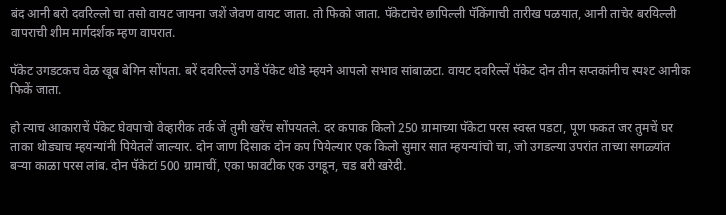बंद आनी बरो दवरिल्लो चा तसो वायट जायना जशें जेवण वायट जाता. तो फिको जाता. पॅकेटाचेर छापिल्ली पॅकिंगाची तारीख पळयात, आनी ताचेर बरयिल्ली वापराची शीम मार्गदर्शक म्हण वापरात.

पॅकेट उगडटकच वेळ खूब बेगिन सोंपता. बरें दवरिल्लें उगडें पॅकेट थोडे म्हयने आपलो सभाव सांबाळटा. वायट दवरिल्लें पॅकेट दोन तीन सप्तकांनीच स्पश्ट आनीक फिकें जाता.

हो त्याच आकाराचें पॅकेट घेवपाचो वेव्हारीक तर्क जें तुमी खरेंच सोंपयतले. दर कपाक किलो 250 ग्रामाच्या पॅकेटा परस स्वस्त पडटा, पूण फकत जर तुमचें घर ताका थोड्याच म्हयन्यांनी पियेतलें जाल्यार. दोन जाण दिसाक दोन कप पियेल्यार एक किलो सुमार सात म्हयन्यांचो चा, जो उगडल्या उपरांत ताच्या सगळ्यांत बऱ्या काळा परस लांब. दोन पॅकेटां 500 ग्रामाचीं, एका फावटीक एक उगडून, चड बरी खरेदी.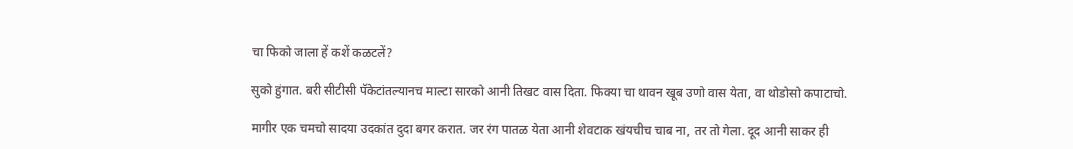चा फिको जाला हें कशें कळटलें?

सुको हुंगात. बरी सीटीसी पॅकेटांतल्यानच माल्टा सारको आनी तिखट वास दिता. फिक्या चा थावन खूब उणो वास येता, वा थोडोसो कपाटाचो.

मागीर एक चमचो सादया उदकांत दुदा बगर करात. जर रंग पातळ येता आनी शेवटाक खंयचीच चाब ना, तर तो गेला. दूद आनी साकर ही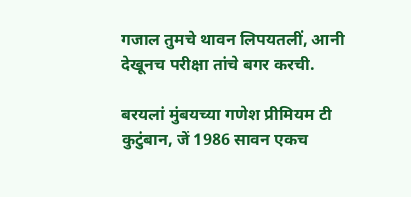गजाल तुमचे थावन लिपयतलीं, आनी देखूनच परीक्षा तांचे बगर करची.

बरयलां मुंबयच्या गणेश प्रीमियम टी कुटुंबान, जें 1986 सावन एकच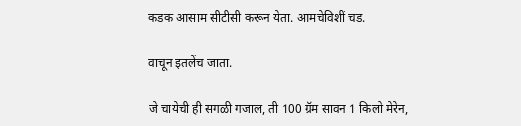कडक आसाम सीटीसी करून येता. आमचेविशीं चड.

वाचून इतलेंच जाता.

जे चायेची ही सगळी गजाल, ती 100 ग्रॅम सावन 1 किलो मेरेन,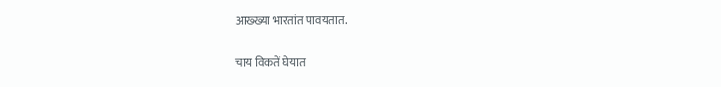आख्ख्या भारतांत पावयतात.

चाय विकतें घेयात